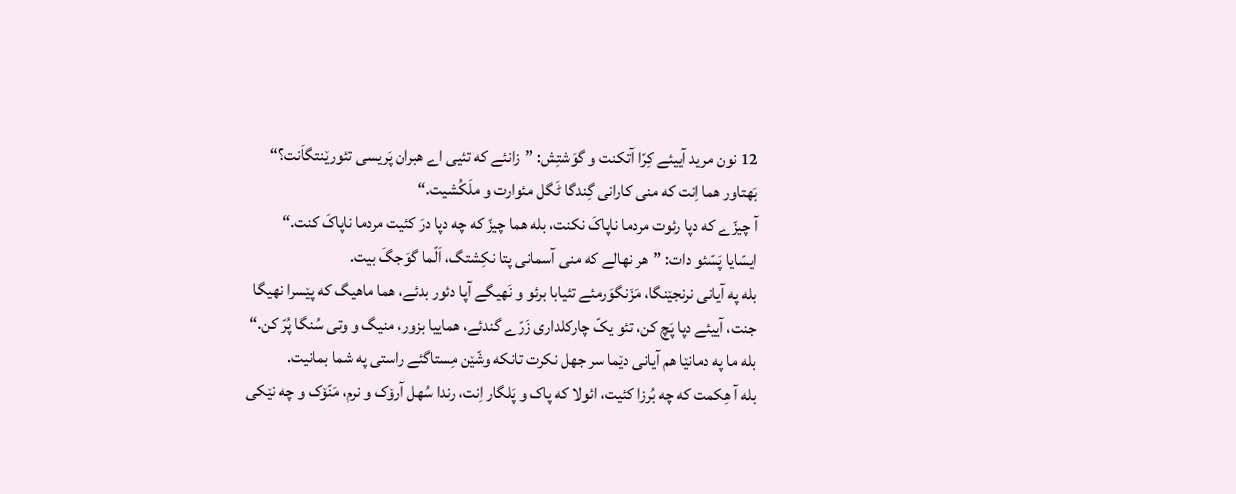12 نون مرید آییئے کِرّا آتکنت و گوَشتِش: ”زانئے که تئیی اے هبران پَریسی تئورێنتگاَنت؟“
بَهتاور هما اِنت که منی کارانی گِندگا ٹَگل مئوارت و ملَکُشیت.“
آ چیزّے که دپا رئوت مردما ناپاکَ نکنت، بله هما چیزّ که چه دپا درَ کئیت مردما ناپاکَ کنت.“
ایسّایا پَسّئو دات: ”هر نهالے که منی آسمانی پتا نکِشتگ، اَلّما گوَجگَ بیت.
بله په آیانی نرنجێنگا، مَزَنگوَرمئے تئیابا برئو و نَهیگے آپا دئور بدئے، هما ماهیگ که پێسرا نهیگا جنت، آییئے دپا پَچ کن، تئو یکّ چارکلداری زَرّے گندئے، هماییا بزور، منیگ و وتی سُنگا پُرّ کن.“
بله ما په دمانێا هم آیانی دێما سر جهل نکرت تانکه وشّێن مِستاگئے راستی په شما بمانیت.
بله آ هِکمت که چه بُرزا کئیت، ائولا که پاک و پَلگار اِنت، رندا سُهل آرۆک و نرم، مَنّۆک و چه نێکی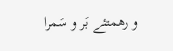و رهمتئے بَر و سَمرا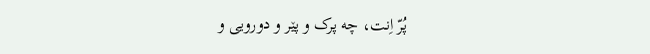پُرّ اِنت، چه پرک و پێر و دورویی و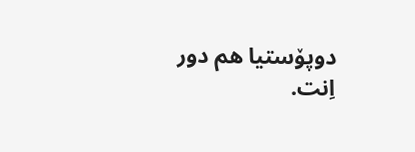دوپۆستیا هم دور اِنت.